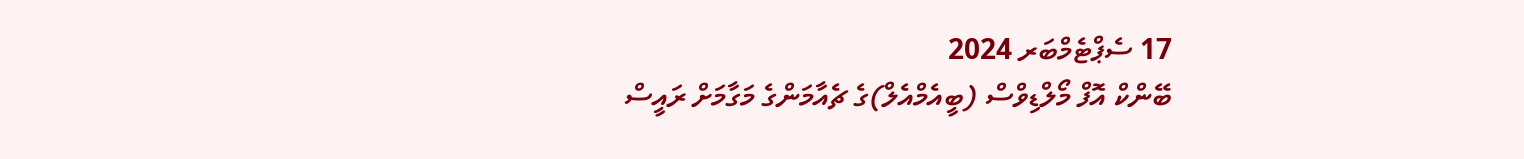17 ސެޕްޓެމްބަރ 2024
ބޭންކް އޮފް މޯލްޑިވްސް (ބީއެމްއެލް)ގެ ޗެއާމަންގެ މަގާމަށް ރައީސް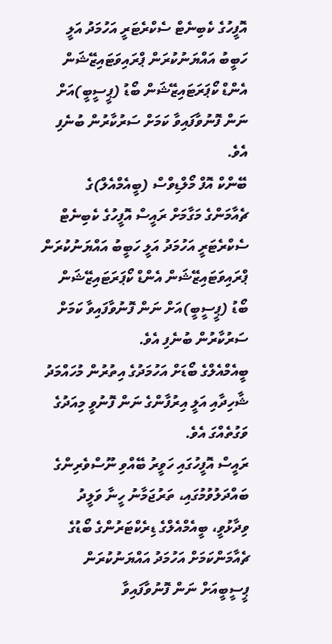އޮފީހުގެ ކެބިނެޓް ސެކްރެޓަރީ އަހުމަދު އަލީ ހަބީބު އައްޔަނުކުރަން ޕްރައިވަޓައިޒޭޝަން އެންޑް ކޯޕަރަޓައިޒޭޝަން ބޯޑު (ޕީސީބީ)އަށް ނަން ފޮނުވާފައިވާ ކަމަށް ސަރުކާރުން ބުނެފި އެވެ.
ބޭންކް އޮފް މޯލްޑިވްސް (ބީއެމްއެލް)ގެ ޗެއާމަންގެ މަގާމަށް ރައީސް އޮފީހުގެ ކެބިނެޓް ސެކްރެޓަރީ އަހުމަދު އަލީ ހަބީބު އައްޔަނުކުރަން ޕްރައިވަޓައިޒޭޝަން އެންޑް ކޯޕަރަޓައިޒޭޝަން ބޯޑު (ޕީސީބީ)އަށް ނަން ފޮނުވާފައިވާ ކަމަށް ސަރުކާރުން ބުނެފި އެވެ.
ބީއެމްއެލްގެ ބޯޑަށް އަހުމަދުގެ އިތުރުން މުހައްމަދު ޝާހިދާއި އަލީ އިރުފާންގެ ނަން ފޮނުވީ މިއަދުގެ ވަގުތެއްގަ އެވެ.
ރައީސް އޮފީހުގައި ހަވީރު ބޭއްވި ނޫސްވެރިންގެ ބައްދަލުވުމުގައި، ތަރުޖަމާނު ހީނާ ވަލީދު ވިދާޅުވީ، ބީއެމްއެލްގެ ޑިރެކްޓަރުންގެ ބޯޑުގެ ޗެއާމަންކަމަށް އަހުމަދު އައްޔަނުކުރަން ޕީސީބީއަށް ނަން ފޮނުވާފައިވާ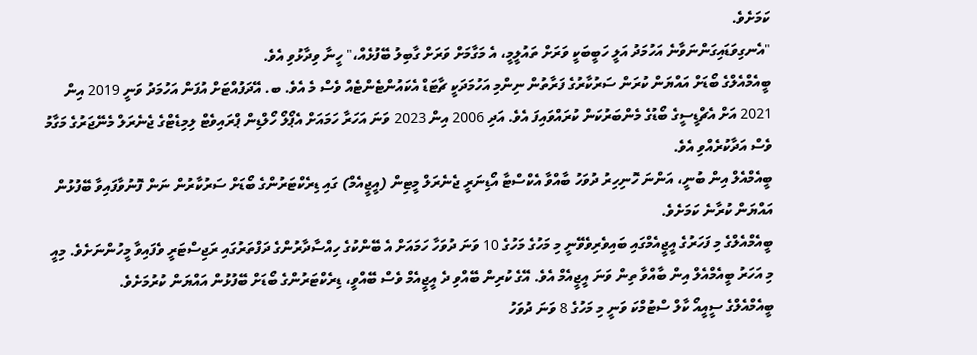ކަމަށެވެ.
"އެނގިވަޑައިގަންނަވާނެ އަހުމަދު އަލީ ހަބީބަކީ ވަރަށް ތައުލީމީ، އެ މަގާމަށް ވަރަށް ގާބިލު ބޭފުޅެއް،" ހީނާ ވިދާޅުވި އެވެ.
ބީއެމްއެލްގެ ބޯޑަށް އައްޔަން ކުރަން ސަރުކާރުގެ ފަރާތުން ނިންމި އަހުމަދަކީ ޗާޓަޑް އެކައުންޓެންޓެއް ވެސް މެ އެވެ. ބ. އޭދަފުއްޓަށް އުފަން އަހުމަދު ވަނީ 2019 އިން 2021 އަށް އެޗްޑީސީގެ ބޯޑުގެ މެންބަރުކަން ކުރައްވައިފަ އެވެ. އަދި 2006 އިން 2023 ވަނަ އަހަރާ ހަމައަށް އެޕޯލޯ ހޯލްޑިން ޕްރައިވެޓް ލިމިޑެޓްގެ ޖެނެރަލް މެނޭޖަރުގެ މަގާމު ވެސް އަދާކުރެއްވި އެވެ.
ބީއެމްއެލް އިން ބުނީ، އަންނަ ހޮނިހިރު ދުވަހު ބާއްވާ އެކްސްޓާ އޯޑިނަރީ ޖެނެރަލް މީޓިން (އީޖީއެމް) ގައި ޑިރެކްޓަރުންގެ ބޯޑަށް ސަރުކާރުން ނަން ފޮނުވާފައިވާ ބޭފުޅުން އައްޔަން ކުރާނެ ކަމަށެވެ.
ބީއެމްއެލްގެ މި ފަހަރުގެ އީޖީއެމްގައި ބައިވެރިވެވޭނީ މި މަހުގެ މަހުގެ 10 ވަނަ ދުވަހާ ހަމައަށް އެ ބޭންކުގެ ހިއްސާދާރުންގެ ދަފްތަރުގައި ރަޖިސްޓަރީ ވެފައިވާ މީހުންނަށެވެ. މިއީ މި އަހަރު ބީއެމްއެލް އިން ބާއްވާ ތިން ވަނަ އީޖީއެމް އެވެ. އޭގެ ކުރިން ބޭއްވި ދެ އީޖީއެމް ވެސް ބޭއްވީ، ޑިރެކްޓަރުންގެ ބޯޑަށް ބޭފުޅުން އައްޔަން ކުރުމަށެވެ.
ބީއެމްއެލްގެ ސީއީއޯ ކާލް ސްޓުމްކަ ވަނީ މި މަހުގެ 8 ވަނަ ދުވަހު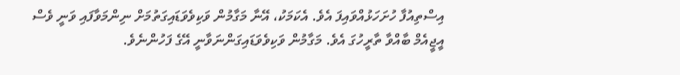އިސްތިއުފާ ހުށަހަޅުއްވައިފަ އެވެ. އެކަމަކު، އޭނާ މަގާމުން ވަކިވެވަޑައިގަތުމަށް ނިންމަވާފައި ވަނީ ވެސް އީޖީއެމް ބާއްވާ ތާރީހުގަ އެވެ. މަގާމުން ވަކިވެވަޑައިގަންނަވާނީ އޭގެ ފަހުންނެވެ.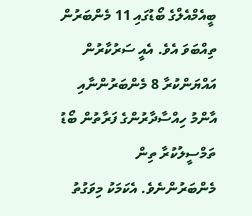ބީއެމްއެލްގެ ބޯޑުގައި 11 މެންބަރުން ތިއްބަވަ އެވެ. އެއީ ސަރުކާރުން އައްޔަންކުރާ 8 މެންބަރުންނާއި އާންމު ހިއްސާދާރުންގެ ފަރާތުން ބޯޑު ތަމްސީލުކުރާ ތިން މެންބަރުންނެވެ. އެކަމަކު މިވަގުތު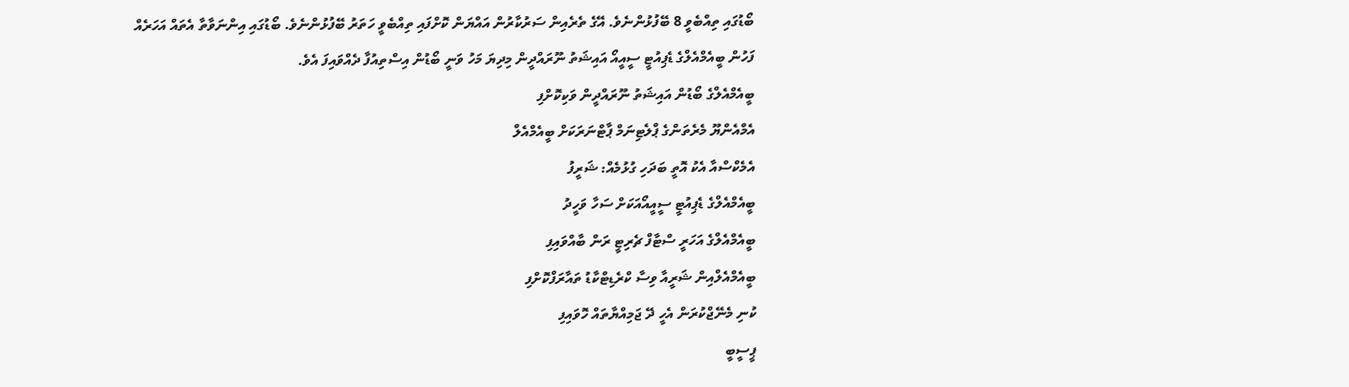ބޯޑުގައި ތިއްބެވީ 8 ބޭފުޅުންނެވެ. އޭގެ ތެރެއިން ސަރުކާރުން އައްޔަން ކޮށްފައި ތިއްބެވީ ހަތަރު ބޭފުޅުންނެވެ. ބޯޑުގައި އިންނަވާތާ އެތައް އަހަރެއް ފަހުން ބީއެމްއެލްގެ ޑެޕިއުޓީ ސީއީއޯ އައިޝަތު ނޫރައްދީން މިދިޔަ މަހު ވަނީ ބޯޑުން އިސްތިއުފާ ދެއްވައިފަ އެވެ.
ބީއެމްއެލްގެ ބޯޑުން އައިޝަތު ނޫރައްދީން ވަކިކޮށްފި
އެމްއެންޔޫ މެރެތަންގެ ޕްލެޓިނަމް ޕާޓްނަރަކަށް ބީއެމްއެލް
އެމެކްސްއާ އެކު އޮތީ ބަދަހި ގުޅުމެއް: ޝަރީފު
ބީއެމްއެލްގެ ޑެޕިއުޓީ ސީއީއޯއަކަށް ސަހާ ވަހީދު
ބީއެމްއެލްގެ އަހަރީ ސްޓާފް ޗެރިޓީ ރަން ބާއްވައިފި
ބީއެމްއެލްއިން ޝަރީއާ ވިސާ ކްރެޑިޓްކާޑު ތައާރަފްކޮށްފި
ކުނި މެނޭޖްކުރަން އެހީ ދޭ ޖަމިއްޔާތައް ހޮވައިފި
ޕީސީބީ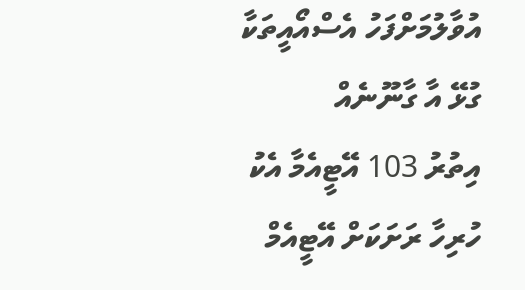އުވާލުމަށްފަހު އެސްއޯއީތަކާ ގުޅޭ އާ ގާނޫނެއް
އިތުރު 103 އޭޓީއެމާ އެކު ހުރިހާ ރަށަކަށް އޭޓީއެމް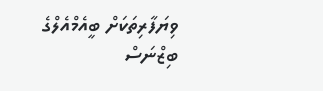ވިޔަފާރިތަކަށް ބީއެމްއެލްގެ ބިޒްނަސް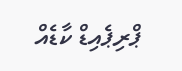ޕްރިޕެއިޑް ކާޑެއް